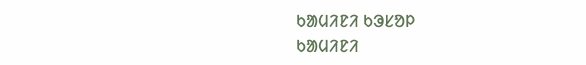ᱠᱟᱢᱤᱱᱤ ᱠᱳᱥᱚᱞ
ᱠᱟᱢᱤᱱᱤ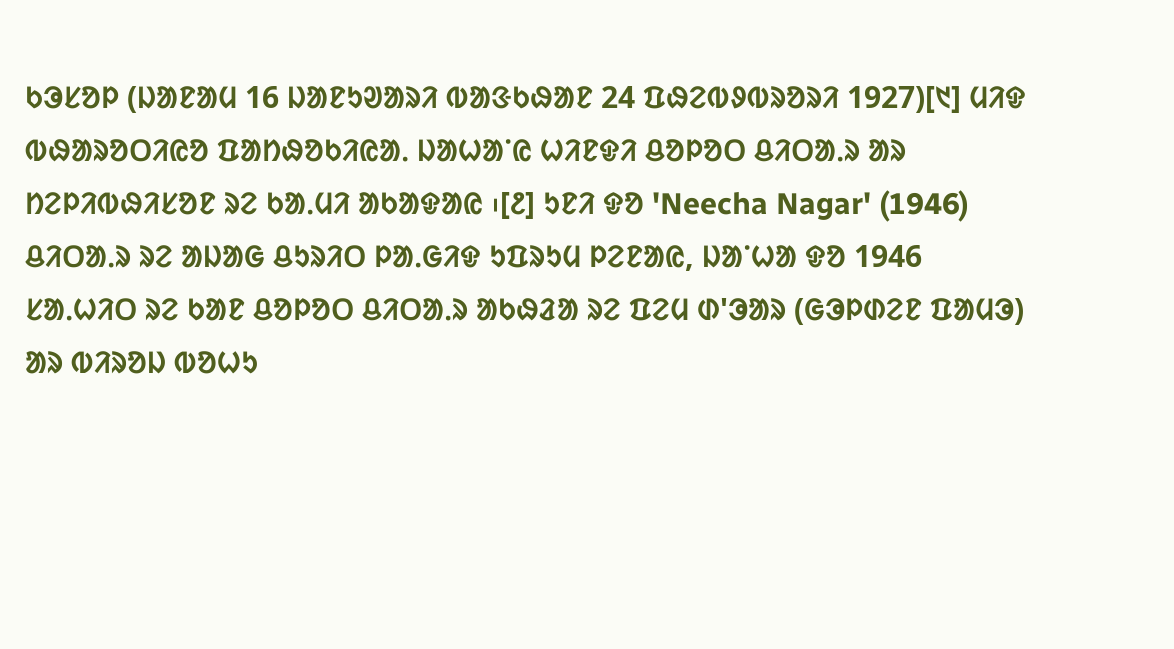ᱠᱳᱥᱚᱞ (ᱡᱟᱱᱟᱢ 16 ᱡᱟᱱᱩᱣᱟᱨᱤ ᱵᱟᱝᱠᱷᱟᱱ 24 ᱯᱷᱮᱵᱽᱵᱨᱚᱨᱤ 1927)[᱑] ᱢᱤᱫ ᱵᱷᱟᱨᱚᱛᱤᱭᱚ ᱯᱟᱴᱷᱚᱠᱤᱭᱟᱹ ᱡᱟᱦᱟᱸᱭ ᱦᱤᱱᱫᱤ ᱪᱚᱞᱚᱛ ᱪᱤᱛᱟᱹᱨ ᱟᱨ ᱴᱮᱞᱤᱵᱷᱤᱥᱚᱱ ᱨᱮ ᱠᱟᱹᱢᱤ ᱟᱠᱟᱫᱟᱭ ᱾[᱒] ᱩᱱᱤ ᱫᱚ 'Neecha Nagar' (1946) ᱪᱤᱛᱟᱹᱨ ᱨᱮ ᱟᱡᱟᱜ ᱪᱩᱨᱤᱛ ᱞᱟᱹᱜᱤᱫ ᱩᱯᱨᱩᱢ ᱞᱮᱱᱟᱭ, ᱡᱟᱸᱦᱟ ᱫᱚ 1946 ᱥᱟᱹᱦᱤᱛ ᱨᱮ ᱠᱟᱱ ᱪᱚᱞᱚᱛ ᱪᱤᱛᱟᱹᱨ ᱟᱠᱷᱲᱟ ᱨᱮ ᱯᱮᱢ ᱰ'ᱳᱟᱨ (ᱜᱳᱞᱰᱮᱱ ᱯᱟᱢᱳ) ᱟᱨ ᱵᱤᱨᱚᱡ ᱵᱚᱦᱩ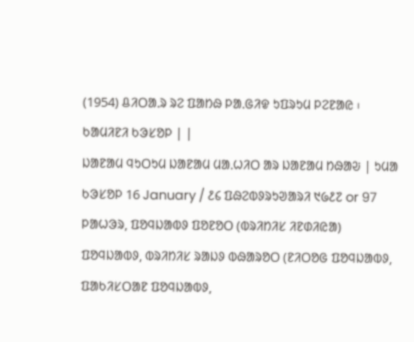(1954) ᱪᱤᱛᱟᱹᱨ ᱨᱮ ᱯᱟᱴᱷ ᱞᱟᱹᱜᱤᱫ ᱩᱯᱨᱩᱢ ᱞᱮᱱᱟᱭ ᱾
ᱠᱟᱢᱤᱱᱤ ᱠᱳᱥᱚᱞ | |
ᱡᱟᱱᱟᱢ ᱧᱩᱛᱩᱢ ᱡᱟᱱᱟᱢ ᱢᱟᱹᱦᱤᱛ ᱟᱨ ᱡᱟᱱᱟᱢ ᱴᱷᱟᱶ | ᱩᱢᱟ ᱠᱳᱥᱚᱞ 16 January / ᱒᱔ ᱯᱷᱮᱵᱽᱨᱩᱣᱟᱨᱤ ᱑᱙᱒᱗ or 97 ᱞᱟᱦᱳᱨ, ᱯᱚᱧᱡᱟᱵᱽ ᱯᱚᱱᱚᱛ (ᱵᱨᱤᱴᱤᱥ ᱤᱱᱰᱤᱭᱟ) ᱯᱚᱧᱡᱟᱵᱽ, ᱵᱨᱤᱴᱤᱥ ᱨᱟᱡᱽ ᱵᱷᱟᱨᱚᱛ (ᱱᱤᱛᱚᱜ ᱯᱚᱧᱡᱟᱵᱽ, ᱯᱟᱠᱤᱥᱛᱟᱱ ᱯᱚᱧᱡᱟᱵᱽ,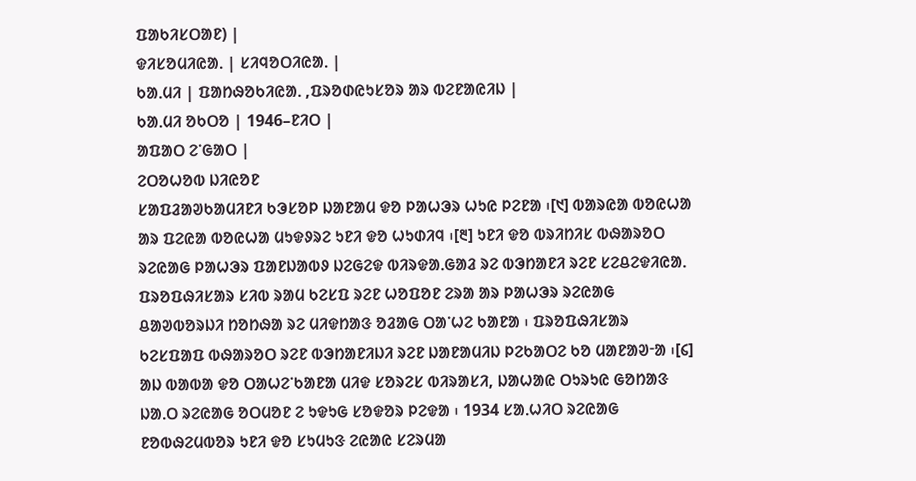ᱯᱟᱠᱤᱥᱛᱟᱱ) |
ᱫᱤᱥᱚᱢᱤᱭᱟᱹ | ᱥᱤᱧᱚᱛᱤᱭᱟᱹ |
ᱠᱟᱹᱢᱤ | ᱯᱟᱴᱷᱚᱠᱤᱭᱟᱹ ,ᱯᱨᱚᱰᱭᱩᱥᱚᱨ ᱟᱨ ᱵᱮᱱᱟᱭᱤᱡ |
ᱠᱟᱹᱢᱤ ᱚᱠᱛᱚ | 1946–ᱱᱤᱛ |
ᱟᱯᱟᱛ ᱮᱸᱜᱟᱛ |
ᱮᱛᱚᱦᱚᱵ ᱡᱤᱭᱚᱱ
ᱥᱟᱯᱲᱟᱣᱠᱟᱢᱤᱱᱤ ᱠᱳᱥᱚᱞ ᱡᱟᱱᱟᱢ ᱫᱚ ᱞᱟᱦᱳᱨ ᱦᱩᱭ ᱞᱮᱱᱟ ᱾[᱑] ᱵᱟᱨᱭᱟ ᱵᱚᱭᱦᱟ ᱟᱨ ᱯᱮᱭᱟ ᱵᱚᱭᱦᱟ ᱢᱩᱫᱽᱨᱮ ᱩᱱᱤ ᱫᱚ ᱦᱩᱰᱤᱧ ᱾[᱓] ᱩᱱᱤ ᱫᱚ ᱵᱨᱤᱴᱤᱥ ᱵᱷᱟᱨᱚᱛ ᱨᱮᱭᱟᱜ ᱞᱟᱦᱳᱨ ᱯᱟᱱᱡᱟᱵᱽ ᱡᱮᱜᱮᱫ ᱵᱤᱨᱫᱟᱹᱜᱟᱲ ᱨᱮ ᱵᱳᱴᱟᱱᱤ ᱨᱮᱱ ᱥᱮᱪᱮᱫᱤᱭᱟᱹ ᱯᱨᱚᱯᱷᱤᱥᱟᱨ ᱥᱤᱵ ᱨᱟᱢ ᱠᱮᱥᱯ ᱨᱮᱱ ᱦᱚᱯᱚᱱ ᱮᱨᱟ ᱟᱨ ᱞᱟᱦᱳᱨ ᱨᱮᱭᱟᱜ ᱪᱟᱣᱵᱚᱨᱡᱤ ᱴᱚᱴᱷᱟ ᱨᱮ ᱢᱤᱫᱴᱟᱝ ᱚᱲᱟᱜ ᱛᱟᱸᱦᱮ ᱠᱟᱱᱟ ᱾ ᱯᱨᱚᱯᱷᱤᱥᱟᱨ ᱠᱮᱥᱯᱟᱯ ᱵᱷᱟᱨᱚᱛ ᱨᱮᱱ ᱵᱳᱴᱟᱱᱤᱡᱤ ᱨᱮᱱ ᱡᱟᱱᱟᱢᱤᱡ ᱞᱮᱠᱟᱛᱮ ᱠᱚ ᱢᱟᱱᱟᱣᱼᱟ ᱾[᱔] ᱟᱡ ᱵᱟᱵᱟ ᱫᱚ ᱛᱟᱦᱮᱸᱠᱟᱱᱟ ᱢᱤᱫ ᱥᱚᱨᱮᱥ ᱵᱤᱨᱟᱥᱤ, ᱡᱟᱦᱟᱭ ᱛᱩᱨᱩᱭ ᱜᱚᱴᱟᱝ ᱡᱟᱹᱛ ᱨᱮᱭᱟᱜ ᱚᱛᱢᱚᱱ ᱮ ᱩᱫᱩᱜ ᱥᱚᱫᱚᱨ ᱞᱮᱫᱟ ᱾ 1934 ᱥᱟᱹᱦᱤᱛ ᱨᱮᱭᱟᱜ ᱱᱚᱵᱷᱮᱢᱵᱚᱨ ᱩᱱᱤ ᱫᱚ ᱥᱩᱢᱩᱝ ᱮᱭᱟᱭ ᱥᱮᱨᱢᱟ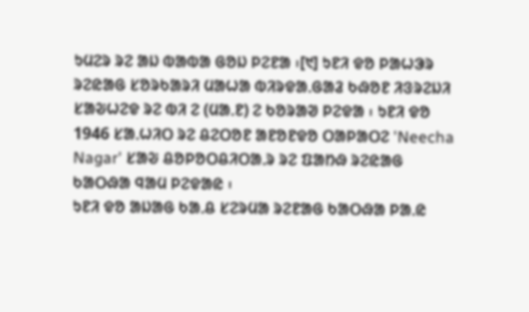ᱩᱢᱮᱨ ᱨᱮ ᱟᱡ ᱵᱟᱵᱟ ᱜᱚᱡ ᱞᱮᱱᱟ ᱾[᱑] ᱩᱱᱤ ᱫᱚ ᱞᱟᱦᱳᱨ ᱨᱮᱭᱟᱜ ᱥᱚᱨᱠᱟᱨᱤ ᱢᱟᱦᱟ ᱵᱤᱨᱫᱟᱹᱜᱟᱲ ᱠᱷᱚᱱ ᱤᱝᱨᱮᱡᱤ ᱥᱟᱶᱦᱮᱫ ᱨᱮ ᱵᱤ ᱮ (ᱢᱟᱹᱱ) ᱮ ᱠᱚᱨᱟᱣ ᱞᱮᱫᱟ ᱾ ᱩᱱᱤ ᱫᱚ 1946 ᱥᱟᱹᱦᱤᱛ ᱨᱮ ᱪᱮᱛᱚᱱ ᱟᱱᱚᱱᱫᱚ ᱛᱟᱞᱟᱛᱮ 'Neecha Nagar' ᱥᱟᱶ ᱪᱚᱞᱚᱛᱪᱤᱛᱟᱹᱨ ᱨᱮ ᱯᱟᱴᱷ ᱨᱮᱭᱟᱜ ᱠᱟᱛᱷᱟ ᱧᱟᱢ ᱞᱮᱫᱟᱭ ᱾
ᱩᱱᱤ ᱫᱚ ᱟᱡᱟᱜ ᱠᱟᱹᱪ ᱥᱮᱨᱢᱟ ᱨᱮᱱᱟᱜ ᱠᱟᱛᱷᱟ ᱞᱟᱹᱭ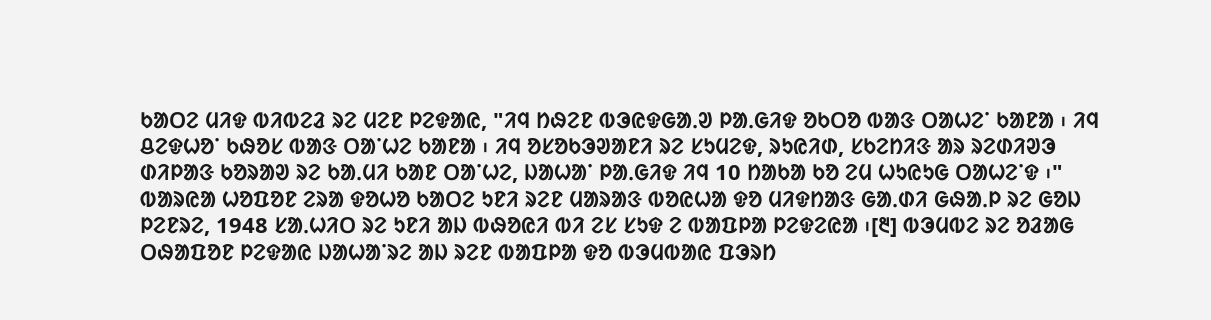ᱠᱟᱛᱮ ᱢᱤᱫ ᱵᱤᱵᱮᱲ ᱨᱮ ᱢᱮᱱ ᱞᱮᱫᱟᱭ, "ᱤᱧ ᱴᱷᱮᱱ ᱵᱳᱭᱫᱜᱟᱹᱣ ᱞᱟᱹᱜᱤᱫ ᱚᱠᱛᱚ ᱵᱟᱝ ᱛᱟᱦᱮᱸ ᱠᱟᱱᱟ ᱾ ᱤᱧ ᱪᱮᱫᱦᱚᱸ ᱠᱷᱚᱥ ᱵᱟᱝ ᱛᱟᱸᱦᱮ ᱠᱟᱱᱟ ᱾ ᱤᱧ ᱚᱥᱚᱠᱳᱣᱟᱱᱤ ᱨᱮ ᱥᱩᱢᱮᱫ, ᱨᱩᱭᱤᱰ, ᱥᱠᱮᱴᱤᱝ ᱟᱨ ᱨᱮᱰᱤᱣᱳ ᱰᱤᱞᱟᱝ ᱠᱚᱨᱟᱣ ᱨᱮ ᱠᱟᱹᱢᱤ ᱠᱟᱱ ᱛᱟᱸᱦᱮ, ᱡᱟᱦᱟᱸ ᱞᱟᱹᱜᱤᱫ ᱤᱧ 10 ᱴᱟᱠᱟ ᱠᱚ ᱮᱢ ᱦᱩᱭᱩᱜ ᱛᱟᱦᱮᱸᱫ ᱾" ᱵᱟᱨᱭᱟ ᱦᱚᱯᱚᱱ ᱮᱨᱟ ᱫᱚᱦᱚ ᱠᱟᱛᱮ ᱩᱱᱤ ᱨᱮᱱ ᱢᱟᱨᱟᱝ ᱵᱚᱭᱦᱟ ᱫᱚ ᱢᱤᱫᱴᱟᱝ ᱜᱟᱹᱰᱤ ᱜᱷᱟᱹᱞ ᱨᱮ ᱜᱚᱡ ᱞᱮᱱᱨᱮ, 1948 ᱥᱟᱹᱦᱤᱛ ᱨᱮ ᱩᱱᱤ ᱟᱡ ᱵᱷᱚᱭᱤ ᱵᱤ ᱮᱥ ᱥᱩᱫ ᱮ ᱵᱟᱯᱞᱟ ᱞᱮᱫᱮᱭᱟ ᱾[᱓] ᱵᱳᱢᱵᱮ ᱨᱮ ᱚᱲᱟᱜ ᱛᱷᱟᱯᱚᱱ ᱞᱮᱫᱟᱭ ᱡᱟᱦᱟᱸᱨᱮ ᱟᱡ ᱨᱮᱱ ᱵᱟᱯᱞᱟ ᱫᱚ ᱵᱳᱢᱵᱟᱭ ᱯᱳᱨᱴ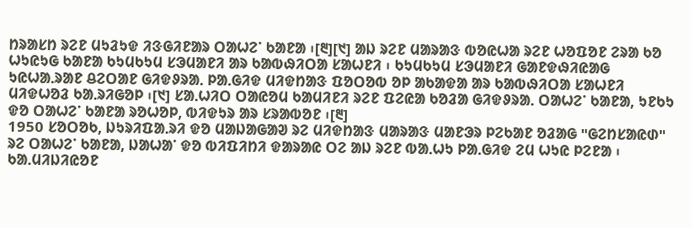ᱴᱨᱟᱥᱴ ᱨᱮᱱ ᱢᱩᱲᱩᱫ ᱤᱝᱜᱤᱱᱟᱨ ᱛᱟᱦᱮᱸ ᱠᱟᱱᱟ ᱾[᱓][᱑] ᱟᱡ ᱨᱮᱱ ᱢᱟᱨᱟᱝ ᱵᱚᱭᱦᱟ ᱨᱮᱱ ᱦᱚᱯᱚᱱ ᱮᱨᱟ ᱠᱚ ᱦᱩᱭᱩᱜ ᱠᱟᱱᱟ ᱠᱩᱢᱠᱩᱢ ᱥᱳᱢᱟᱱᱤ ᱟᱨ ᱠᱟᱵᱷᱤᱛᱟ ᱥᱟᱦᱱᱤ ᱾ ᱠᱩᱢᱠᱩᱢ ᱥᱳᱢᱟᱱᱤ ᱜᱟᱱᱫᱷᱤᱭᱟᱜ ᱩᱭᱦᱟᱹᱨᱟᱱ ᱪᱮᱛᱟᱱ ᱜᱤᱫᱽᱨᱟᱹ ᱞᱟᱹᱜᱤᱫ ᱢᱤᱫᱴᱟᱝ ᱯᱚᱛᱚᱵ ᱚᱞ ᱟᱠᱟᱫᱟ ᱟᱨ ᱠᱟᱵᱷᱤᱛᱟ ᱥᱟᱦᱱᱤ ᱢᱤᱫᱦᱚᱲ ᱠᱟᱹᱨᱤᱜᱚᱞ ᱾[᱑] ᱥᱟᱹᱦᱤᱛ ᱛᱟᱭᱚᱢ ᱠᱟᱢᱤᱱᱤ ᱨᱮᱱ ᱯᱮᱭᱟ ᱠᱚᱲᱟ ᱜᱤᱫᱽᱨᱟᱹ ᱛᱟᱦᱮᱸ ᱠᱟᱱᱟ, ᱩᱱᱠᱩ ᱫᱚ ᱛᱟᱦᱮᱸ ᱠᱟᱱᱟ ᱨᱚᱦᱚᱞ, ᱵᱤᱫᱩᱨ ᱟᱨ ᱥᱨᱟᱵᱚᱱ ᱾[᱓]
1950 ᱥᱚᱛᱚᱠ, ᱡᱩᱨᱤᱯᱟᱹᱨᱤ ᱫᱚ ᱢᱟᱡᱟᱜᱟᱣ ᱨᱮ ᱢᱤᱫᱴᱟᱝ ᱢᱟᱨᱟᱝ ᱢᱟᱱᱳᱨ ᱞᱮᱠᱟᱱ ᱚᱲᱟᱜ "ᱜᱮᱴᱥᱟᱭᱰ" ᱨᱮ ᱛᱟᱦᱮᱸ ᱠᱟᱱᱟ, ᱡᱟᱦᱟᱸ ᱫᱚ ᱵᱤᱯᱤᱴᱤ ᱫᱟᱨᱟᱭ ᱛᱮ ᱟᱡ ᱨᱮᱱ ᱵᱟᱹᱦᱩ ᱞᱟᱹᱜᱤᱫ ᱮᱢ ᱦᱩᱭ ᱞᱮᱱᱟ ᱾
ᱠᱟᱹᱢᱤᱡᱤᱭᱚᱱ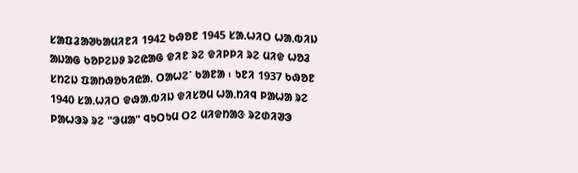ᱥᱟᱯᱲᱟᱣᱠᱟᱢᱤᱱᱤ 1942 ᱠᱷᱚᱱ 1945 ᱥᱟᱹᱦᱤᱛ ᱦᱟᱹᱵᱤᱡ ᱟᱡᱟᱜ ᱠᱚᱞᱮᱡᱽ ᱨᱮᱭᱟᱜ ᱫᱤᱱ ᱨᱮ ᱫᱤᱞᱞᱤ ᱨᱮ ᱢᱤᱫ ᱦᱚᱲ ᱥᱴᱮᱡ ᱯᱟᱴᱷᱚᱠᱤᱭᱟᱹ ᱛᱟᱦᱮᱸ ᱠᱟᱱᱟ ᱾ ᱩᱱᱤ 1937 ᱠᱷᱚᱱ 1940 ᱥᱟᱹᱦᱤᱛ ᱫᱷᱟᱹᱵᱤᱡ ᱫᱤᱥᱚᱢ ᱦᱟᱹᱴᱤᱧ ᱞᱟᱦᱟ ᱨᱮ ᱞᱟᱦᱳᱨ ᱨᱮ "ᱳᱢᱟ" ᱧᱩᱛᱩᱢ ᱛᱮ ᱢᱤᱫᱴᱟᱝ ᱨᱮᱰᱤᱣᱳ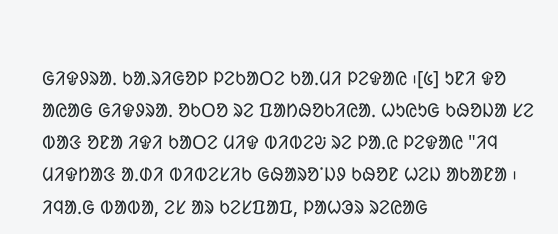ᱜᱤᱫᱽᱨᱟᱹ ᱠᱟᱹᱨᱤᱜᱚᱞ ᱞᱮᱠᱟᱛᱮ ᱠᱟᱹᱢᱤ ᱞᱮᱫᱟᱭ ᱾[᱕] ᱩᱱᱤ ᱫᱚ ᱟᱭᱟᱜ ᱜᱤᱫᱽᱨᱟᱹ ᱚᱠᱛᱚ ᱨᱮ ᱯᱟᱴᱷᱚᱠᱤᱭᱟᱹ ᱦᱩᱭᱩᱜ ᱠᱷᱚᱡᱟ ᱥᱮ ᱵᱟᱝ ᱚᱱᱟ ᱤᱫᱤ ᱠᱟᱛᱮ ᱢᱤᱫ ᱵᱤᱵᱮᱶ ᱨᱮ ᱞᱟᱹᱭ ᱞᱮᱫᱟᱭ "ᱤᱧ ᱢᱤᱫᱴᱟᱝ ᱟᱹᱰᱤ ᱵᱤᱵᱮᱥᱤᱠ ᱜᱷᱟᱨᱚᱸᱡᱽ ᱠᱷᱚᱱ ᱦᱮᱡ ᱟᱠᱟᱱᱟ ᱾ ᱤᱧᱟᱹᱜ ᱵᱟᱵᱟ, ᱮᱥ ᱟᱨ ᱠᱮᱥᱯᱟᱯ, ᱞᱟᱦᱳᱨ ᱨᱮᱭᱟᱜ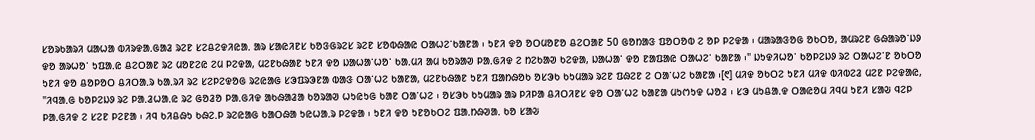ᱥᱚᱨᱠᱟᱨᱤ ᱢᱟᱦᱟ ᱵᱤᱨᱫᱟᱹᱜᱟᱲ ᱨᱮᱱ ᱥᱮᱪᱮᱫᱤᱭᱟᱹ ᱟᱨ ᱥᱟᱭᱤᱱᱥ ᱠᱚᱝᱜᱨᱮᱥ ᱨᱮᱱ ᱥᱚᱵᱷᱟᱭ ᱛᱟᱦᱮᱸᱠᱟᱱᱟ ᱾ ᱩᱱᱤ ᱫᱚ ᱚᱛᱢᱚᱱᱚ ᱪᱮᱛᱟᱱ 50 ᱜᱚᱴᱟᱝ ᱯᱚᱛᱚᱵ ᱮ ᱚᱞ ᱞᱮᱫᱟ ᱾ ᱢᱟᱨᱟᱝᱚᱜ ᱚᱠᱛᱚ, ᱟᱢᱨᱮᱱ ᱜᱷᱟᱨᱚᱸᱡᱽ ᱫᱚ ᱟᱨᱦᱚᱸ ᱩᱯᱟᱹᱭ ᱪᱮᱛᱟᱱ ᱨᱮ ᱢᱚᱱᱮᱭ ᱮᱢ ᱞᱮᱫᱟ, ᱢᱮᱱᱠᱷᱟᱱ ᱩᱱᱤ ᱫᱚ ᱡᱟᱦᱟᱸᱦᱚᱸ ᱠᱟᱹᱢᱤ ᱟᱢ ᱠᱚᱨᱟᱣ ᱞᱟᱹᱜᱤᱫ ᱮ ᱴᱮᱠᱟᱣ ᱠᱮᱫᱟ, ᱡᱟᱦᱟᱸ ᱫᱚ ᱱᱟᱯᱟᱭ ᱛᱟᱦᱮᱸ ᱠᱟᱱᱟ ᱾" ᱡᱩᱫᱤᱦᱚᱸ ᱠᱚᱞᱮᱡᱽ ᱨᱮ ᱛᱟᱦᱮᱸᱱ ᱚᱠᱛᱚ ᱩᱱᱤ ᱫᱚ ᱪᱚᱞᱚᱛ ᱪᱤᱛᱟᱹᱨ ᱠᱟᱹᱨᱤ ᱨᱮ ᱥᱮᱞᱮᱫᱚᱜ ᱨᱮᱭᱟᱜ ᱥᱳᱯᱨᱳᱱᱟ ᱵᱟᱝ ᱛᱟᱸᱦᱮ ᱠᱟᱱᱟ, ᱢᱮᱱᱠᱷᱟᱱ ᱩᱱᱤ ᱯᱟᱴᱷᱚᱠ ᱚᱥᱳᱠ ᱠᱩᱢᱟᱨ ᱨᱮᱱ ᱯᱷᱮᱱ ᱮ ᱛᱟᱸᱦᱮ ᱠᱟᱱᱟ ᱾[᱖] ᱢᱤᱫ ᱚᱠᱛᱮ ᱩᱱᱤ ᱢᱤᱫ ᱵᱤᱵᱮᱲ ᱢᱮᱱ ᱞᱮᱫᱟᱭ, "ᱤᱧᱟᱹᱜ ᱠᱚᱞᱮᱡᱽ ᱨᱮ ᱞᱟᱹᱲᱦᱟᱹᱭ ᱨᱮ ᱜᱚᱲᱚ ᱞᱟᱹᱜᱤᱫ ᱟᱠᱷᱟᱲᱟ ᱠᱚᱨᱟᱣ ᱦᱩᱭᱩᱜ ᱠᱟᱱ ᱛᱟᱸᱦᱮ ᱾ ᱚᱥᱳᱠ ᱠᱩᱢᱟᱨ ᱟᱨ ᱞᱤᱞᱟ ᱪᱤᱛᱤᱱᱥ ᱫᱚ ᱛᱟᱸᱦᱮ ᱠᱟᱱᱟ ᱢᱩᱬᱩᱫ ᱦᱚᱲ ᱾ ᱥᱳ ᱢᱩᱪᱟᱹᱫ ᱛᱟᱭᱚᱢ ᱤᱧᱢ ᱩᱱᱤ ᱥᱟᱶ ᱧᱮᱞ ᱞᱟᱹᱜᱤᱫ ᱮ ᱥᱮᱱ ᱞᱮᱱᱟ ᱾ ᱤᱧ ᱠᱤᱪᱷᱩ ᱠᱷᱮᱹᱞ ᱨᱮᱭᱟᱜ ᱠᱟᱛᱷᱟ ᱩᱭᱦᱟᱹᱨ ᱞᱮᱫᱟ ᱾ ᱩᱱᱤ ᱫᱚ ᱩᱱᱚᱠᱛᱮ ᱯᱟᱹᱴᱷᱣᱟᱹ ᱠᱚ ᱥᱟᱶ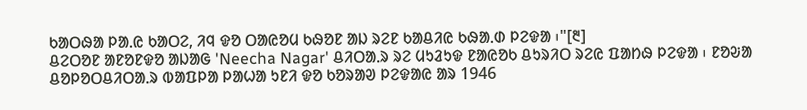ᱠᱟᱛᱷᱟ ᱞᱟᱹᱭ ᱠᱟᱛᱮ, ᱤᱧ ᱫᱚ ᱛᱟᱭᱚᱢ ᱠᱷᱚᱱ ᱟᱡ ᱨᱮᱱ ᱠᱟᱪᱤᱭ ᱠᱷᱟᱹᱰ ᱞᱮᱫᱟ ᱾"[᱓]
ᱪᱮᱛᱚᱱ ᱟᱱᱚᱱᱫᱚ ᱟᱡᱟᱜ 'Neecha Nagar' ᱪᱤᱛᱟᱹᱨ ᱨᱮ ᱢᱩᱲᱩᱫ ᱱᱟᱭᱚᱠ ᱪᱩᱨᱤᱛ ᱨᱮᱭ ᱯᱟᱴᱷ ᱞᱮᱫᱟ ᱾ ᱱᱚᱶᱟ ᱪᱚᱞᱚᱛᱪᱤᱛᱟᱹᱨ ᱵᱟᱯᱞᱟ ᱞᱟᱦᱟ ᱩᱱᱤ ᱫᱚ ᱠᱚᱨᱟᱣ ᱞᱮᱫᱟᱭ ᱟᱨ 1946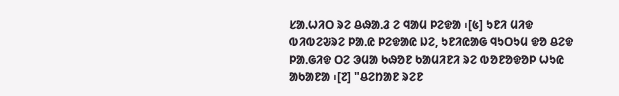ᱥᱟᱹᱦᱤᱛ ᱨᱮ ᱪᱷᱟᱹᱲ ᱮ ᱧᱟᱢ ᱞᱮᱫᱟ ᱾[᱕] ᱩᱱᱤ ᱢᱤᱫ ᱵᱤᱵᱮᱶᱨᱮ ᱞᱟᱹᱭ ᱞᱮᱫᱟᱭ ᱡᱮ, ᱩᱱᱤᱭᱟᱜ ᱧᱩᱛᱩᱢ ᱫᱚ ᱪᱮᱫ ᱞᱟᱹᱜᱤᱫ ᱛᱮ ᱳᱢᱟ ᱠᱷᱚᱱ ᱠᱟᱢᱤᱱᱤ ᱨᱮ ᱵᱚᱱᱚᱫᱚᱞ ᱦᱩᱭ ᱟᱠᱟᱱᱟ ᱾[᱗] "ᱪᱮᱴᱟᱱ ᱨᱮᱱ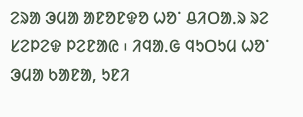ᱮᱨᱟ ᱳᱢᱟ ᱟᱱᱚᱱᱫᱚ ᱦᱚᱸ ᱪᱤᱛᱟᱹᱨ ᱨᱮ ᱥᱮᱞᱮᱫ ᱞᱮᱱᱟᱭ ᱾ ᱤᱧᱟᱹᱜ ᱧᱩᱛᱩᱢ ᱦᱚᱸ ᱳᱢᱟ ᱠᱟᱱᱟ, ᱩᱱᱤ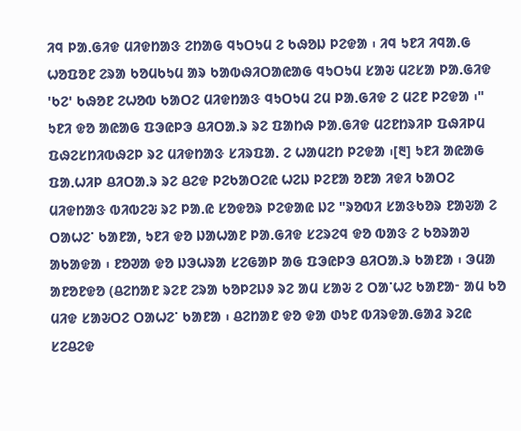ᱤᱧ ᱞᱟᱹᱜᱤᱫ ᱢᱤᱫᱴᱟᱝ ᱮᱴᱟᱜ ᱧᱩᱛᱩᱢ ᱮ ᱠᱷᱚᱡ ᱞᱮᱫᱟ ᱾ ᱤᱧ ᱩᱱᱤ ᱤᱧᱟᱹᱜ ᱦᱚᱯᱚᱱ ᱮᱨᱟ ᱠᱚᱢᱠᱩᱢ ᱟᱨ ᱠᱟᱵᱷᱤᱛᱟᱭᱟᱜ ᱧᱩᱛᱩᱢ ᱥᱟᱶ ᱢᱮᱥᱟ ᱞᱟᱹᱜᱤᱫ 'ᱠᱮ' ᱠᱷᱚᱱ ᱮᱦᱚᱵ ᱠᱟᱛᱮ ᱢᱤᱫᱴᱟᱝ ᱧᱩᱛᱩᱢ ᱮᱢ ᱞᱟᱹᱜᱤᱫ ᱮ ᱢᱮᱱ ᱞᱮᱫᱟ ᱾" ᱩᱱᱤ ᱫᱚ ᱟᱭᱟᱜ ᱯᱳᱭᱞᱳ ᱪᱤᱛᱟᱹᱨ ᱨᱮ ᱯᱟᱴᱷ ᱞᱟᱹᱜᱤᱫ ᱢᱮᱱᱴᱨᱤᱞ ᱯᱷᱤᱞᱢ ᱯᱷᱮᱥᱴᱤᱵᱷᱮᱞ ᱨᱮ ᱢᱤᱫᱴᱟᱝ ᱥᱤᱨᱯᱟᱹ ᱮ ᱦᱟᱢᱮᱴ ᱞᱮᱫᱟ ᱾[᱓] ᱩᱱᱤ ᱟᱭᱟᱜ ᱯᱟᱹᱦᱤᱞ ᱪᱤᱛᱟᱹᱨ ᱨᱮ ᱪᱮᱫ ᱞᱮᱠᱟᱛᱮᱭ ᱦᱮᱡ ᱞᱮᱱᱟ ᱚᱱᱟ ᱤᱫᱤ ᱠᱟᱛᱮ ᱢᱤᱫᱴᱟᱝ ᱵᱤᱵᱮᱶ ᱨᱮ ᱞᱟᱹᱭ ᱥᱚᱫᱚᱨ ᱞᱮᱫᱟᱭ ᱡᱮ "ᱨᱚᱵᱤ ᱥᱟᱝᱠᱚᱨ ᱱᱟᱶᱟ ᱮ ᱛᱟᱦᱮᱸ ᱠᱟᱱᱟ, ᱩᱱᱤ ᱫᱚ ᱡᱟᱦᱟᱱ ᱞᱟᱹᱜᱤᱫ ᱥᱮᱨᱮᱧ ᱫᱚ ᱵᱟᱝ ᱮ ᱠᱚᱨᱟᱣ ᱟᱠᱟᱫᱟ ᱾ ᱱᱚᱣᱟ ᱫᱚ ᱡᱳᱦᱨᱟ ᱥᱮᱜᱟᱞ ᱟᱜ ᱯᱳᱭᱞᱳ ᱪᱤᱛᱟᱹᱨ ᱠᱟᱱᱟ ᱾ ᱳᱢᱟ ᱟᱱᱚᱱᱫᱚ (ᱪᱮᱴᱟᱱ ᱨᱮᱱ ᱮᱨᱟ ᱠᱚᱞᱮᱡᱽ ᱨᱮ ᱟᱢ ᱥᱟᱶ ᱮ ᱛᱟᱸᱦᱮ ᱠᱟᱱᱟᱼ ᱟᱢ ᱠᱚ ᱢᱤᱫ ᱥᱟᱶᱛᱮ ᱛᱟᱦᱮᱸ ᱠᱟᱱᱟ ᱾ ᱪᱮᱴᱟᱱ ᱫᱚ ᱫᱟ ᱰᱩᱱ ᱵᱤᱨᱫᱟᱹᱜᱟᱲ ᱨᱮᱭ ᱥᱮᱪᱮᱫ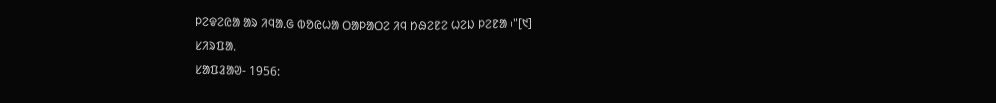ᱞᱮᱫᱮᱭᱟ ᱟᱨ ᱤᱧᱟᱹᱜ ᱵᱚᱭᱦᱟ ᱛᱟᱞᱟᱛᱮ ᱤᱧ ᱴᱷᱮᱱᱮ ᱦᱮᱡ ᱞᱮᱱᱟ ᱾"[᱑]
ᱥᱤᱨᱯᱟᱹ
ᱥᱟᱯᱲᱟᱣ- 1956: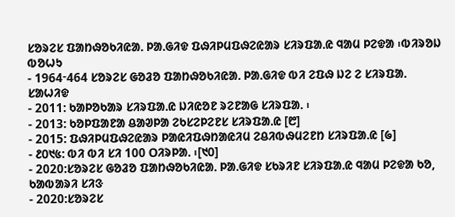ᱥᱚᱨᱮᱥ ᱯᱟᱴᱷᱚᱠᱤᱭᱟᱹ ᱞᱟᱹᱜᱤᱫ ᱯᱷᱤᱞᱢᱯᱷᱮᱭᱟᱨ ᱥᱤᱨᱯᱟᱹᱭ ᱧᱟᱢ ᱞᱮᱫᱟ ᱾ᱵᱤᱨᱚᱡ ᱵᱚᱦᱩ
- 1964ᱼ464 ᱥᱚᱨᱮᱥ ᱜᱚᱲᱚ ᱯᱟᱴᱷᱚᱠᱤᱭᱟᱹ ᱞᱟᱹᱜᱤᱫ ᱵᱤ ᱮᱯᱷ ᱡᱮ ᱮ ᱥᱤᱨᱯᱟᱹ ᱥᱟᱦᱤᱫ
- 2011: ᱠᱟᱞᱚᱠᱟᱨ ᱥᱤᱨᱯᱟᱹᱭ ᱡᱤᱭᱚᱱ ᱨᱮᱱᱟᱜ ᱥᱤᱨᱯᱟᱹ ᱾
- 2013: ᱠᱚᱞᱯᱟᱱᱟ ᱪᱟᱣᱞᱟ ᱮᱠᱥᱮᱞᱮᱱᱥ ᱥᱤᱨᱯᱟᱹᱭ [᱘]
- 2015: ᱯᱷᱤᱞᱢᱯᱷᱮᱭᱟᱨ ᱞᱟᱭᱤᱯᱷᱴᱟᱭᱤᱢ ᱮᱪᱤᱵᱷᱢᱮᱱᱴ ᱥᱤᱨᱯᱟᱹᱭ [᱙]
- ᱒᱐᱑᱕: ᱵᱤ ᱵᱤ ᱥᱤ 100 ᱛᱤᱨᱞᱟᱹ ᱾[᱑᱐]
- 2020:ᱥᱚᱨᱮᱥ ᱜᱚᱲᱚ ᱯᱟᱴᱷᱚᱠᱤᱭᱟᱹ ᱞᱟᱹᱜᱤᱫ ᱥᱠᱨᱤᱱ ᱥᱤᱨᱯᱟᱹᱭ ᱧᱟᱢ ᱞᱮᱫᱟ ᱠᱚ, ᱠᱟᱵᱟᱨᱤ ᱥᱤᱝ
- 2020:ᱥᱚᱨᱮᱥ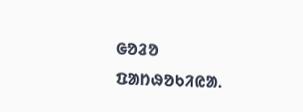ᱜᱚᱲᱚ ᱯᱟᱴᱷᱚᱠᱤᱭᱟᱹ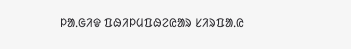ᱞᱟᱹᱜᱤᱫ ᱯᱷᱤᱞᱢᱯᱷᱮᱭᱟᱨ ᱥᱤᱨᱯᱟᱹᱭ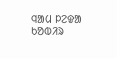ᱧᱟᱢ ᱞᱮᱫᱟ ᱠᱚᱵᱤᱨ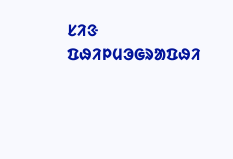ᱥᱤᱝ
ᱯᱷᱤᱞᱢᱳᱜᱨᱟᱯᱷᱤ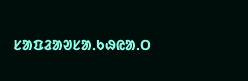ᱥᱟᱯᱲᱟᱣᱥᱟᱹᱠᱷᱭᱟᱹᱛ